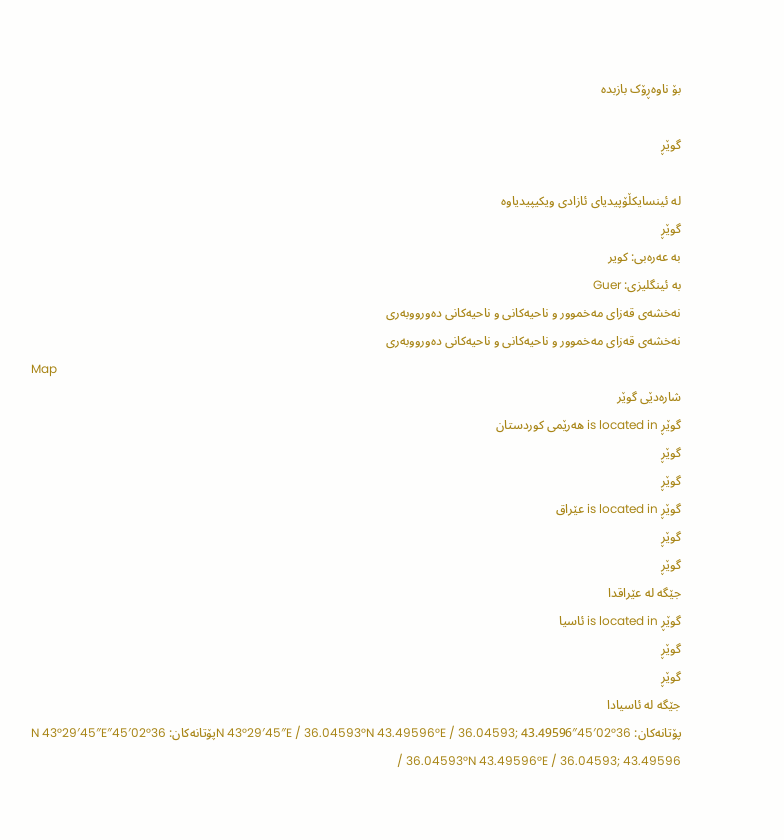بۆ ناوەڕۆک بازبدە

گوێڕ

لە ئینسایکڵۆپیدیای ئازادی ویکیپیدیاوە
گوێڕ
بە عەرەبی: کویر
بە ئینگلیزی: Guer
نەخشەی قەزای مەخموور و ناحیەکانی و ناحیەکانی دەورووبەری
نەخشەی قەزای مەخموور و ناحیەکانی و ناحیەکانی دەورووبەری
Map
شارەدێی گوێر
گوێڕ is located in ھەرێمی کوردستان
گوێڕ
گوێڕ
گوێڕ is located in عێراق
گوێڕ
گوێڕ
جێگە لە عێراقدا
گوێڕ is located in ئاسیا
گوێڕ
گوێڕ
جێگە لە ئاسیادا
پۆتانەکان: 36°02′45″N 43°29′45″E / 36.04593°N 43.49596°E / 36.04593; 43.49596پۆتانەکان: 36°02′45″N 43°29′45″E / 36.04593°N 43.49596°E / 36.04593; 43.49596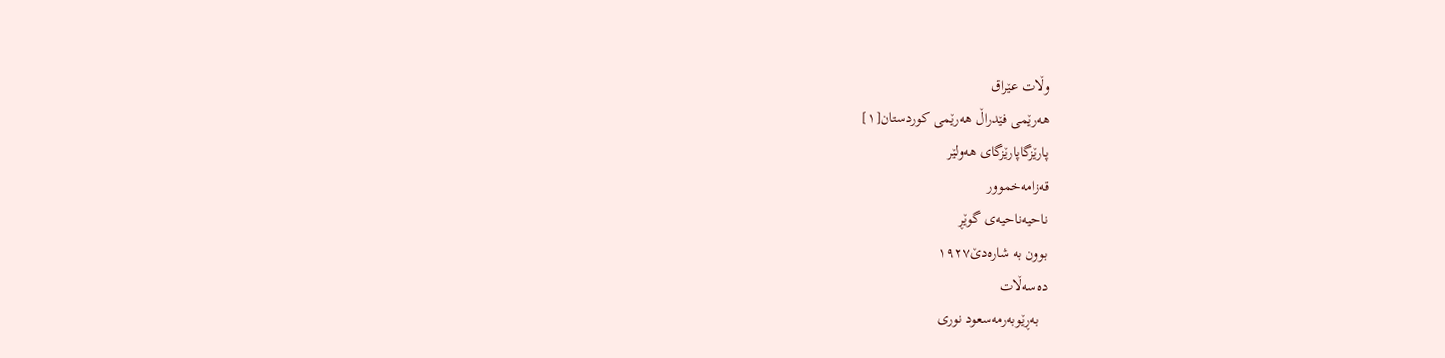وڵات عێراق
ھەرێمی فێدراڵ ھەرێمی کوردستان[١]
پارێزگاپارێزگای ھەولێر
قەزامەخموور
ناحیەناحیەی گوێڕ
بوون بە شارەدێ١٩٢٧
دەسەڵات
  بەڕێوبەرمەسعود نوری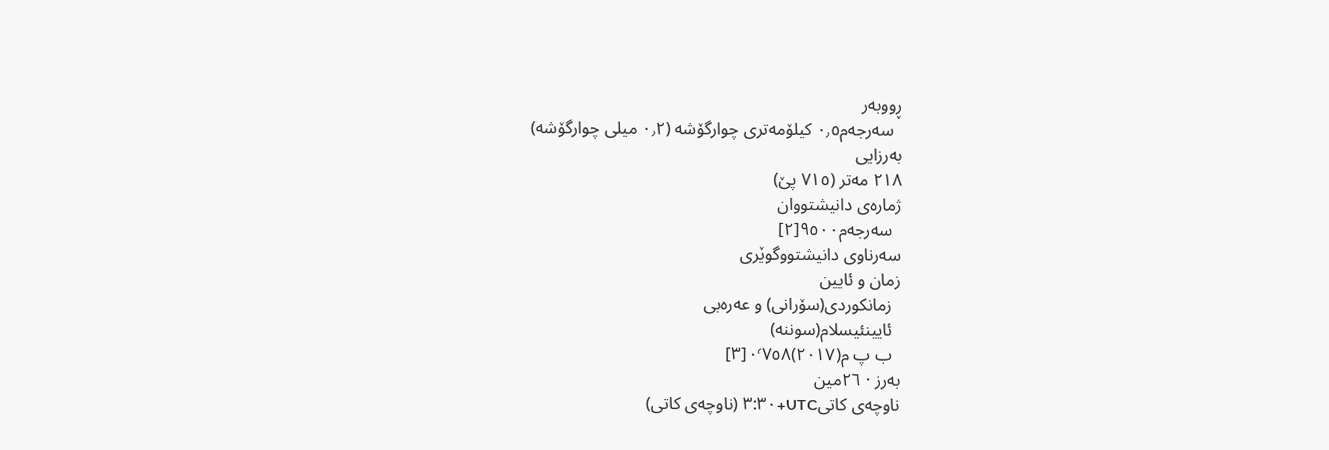ڕووبەر
  سەرجەم٠٫٥ کیلۆمەتری چوارگۆشە (٠٫٢ میلی چوارگۆشە)
بەرزایی
٢١٨ مەتر (٧١٥ پێ)
ژمارەی دانیشتووان
  سەرجەم٩٥٠٠[٢]
سەرناوی دانیشتووگوێری
زمان و ئایین
  زمانکوردی(سۆرانی) و عەرەبی
  ئایینئیسلام(سوننە)
  ب پ م(٢٠١٧)٠٬٧٥٨[٣]
بەرز · ٢٦مین
ناوچەی کاتیUTC+٣:٣٠ (ناوچەی کاتی)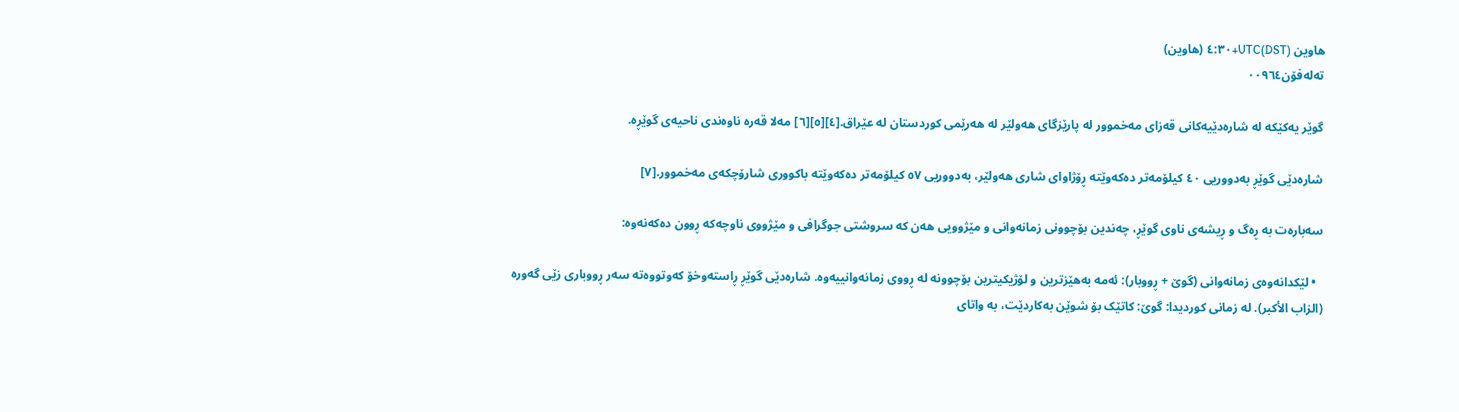ھاوین (DST)UTC+٤:٣٠ (ھاوین)
تەلەفۆن٠٠٩٦٤

گوێر یەکێکە لە شارەدێیەکانی قەزای مەخموور لە پارێزگای ھەولێر لە ھەرێمی کوردستان لە عێراق.[٤][٥][٦] مەلا قەرە ناوەندی ناحیەی گوێڕە.

شارەدێی گوێڕ بەدووریی ٤٠ کیلۆمەتر دەکەوێتە ڕۆژاوای شاری ھەولێر، بەدووریی ٥٧ کیلۆمەتر دەکەوێتە باکووری شارۆچکەی مەخموور.[٧]

سەبارەت بە ڕەگ و ڕیشەی ناوی گوێڕ، چەندین بۆچوونی زمانەوانی و مێژوویی ھەن کە سروشتی جوگرافی و مێژووی ناوچەکە ڕوون دەکەنەوە:

  • لێکدانەوەی زمانەوانی (گوێ + ڕووبار): ئەمە بەھێزترین و لۆژیکیترین بۆچوونە لە ڕووی زمانەوانییەوە. شارەدێی گوێڕ ڕاستەوخۆ کەوتووەتە سەر ڕووباری زێی گەورە (الزاب الأکبر). لە زمانی کوردیدا: گوێ: کاتێک بۆ شوێن بەکاردێت، بە واتای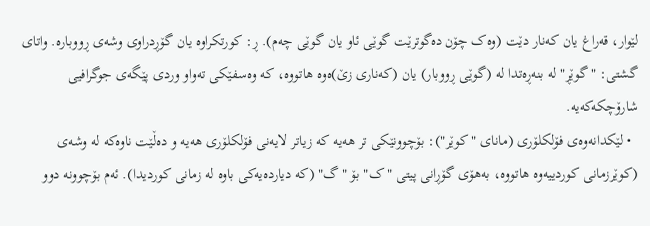لێوار، قەراغ یان کەنار دێت (وەک چۆن دەگوترێت گوێی ئاو یان گوێی چەم). ڕ: کورتکراوە یان گۆڕدراوی وشەی ڕووبارە. واتای گشتی: "گوێڕ" لە بنەڕەتدا لە (گوێی ڕووبار) یان (کەناری زێ)ەوە ھاتووە، کە وەسفێکی تەواو وردی پێگەی جوگرافیی شارۆچکەکەیە.
  • لێکدانەوەی فۆلکلۆری (مانای "کوێر"): بۆچوونێکی تر ھەیە کە زیاتر لایەنی فۆلکلۆری ھەیە و دەڵێت ناوەکە لە وشەی (کوێرزمانی کوردییەوە ھاتووە، بەھۆی گۆڕانی پیتی "ک" بۆ "گ" (کە دیاردەیەکی باوە لە زمانی کوردیدا). ئەم بۆچوونە دوو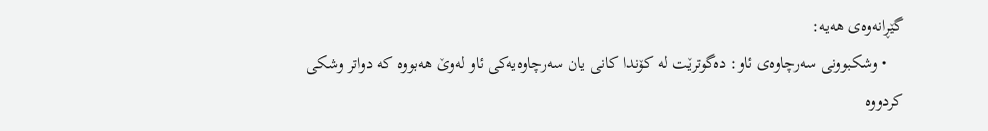گێڕانەوەی ھەیە:
    • وشکبوونی سەرچاوەی ئاو: دەگوترێت لە کۆندا کانی یان سەرچاوەیەکی ئاو لەوێ ھەبووە کە دواتر وشکی کردووە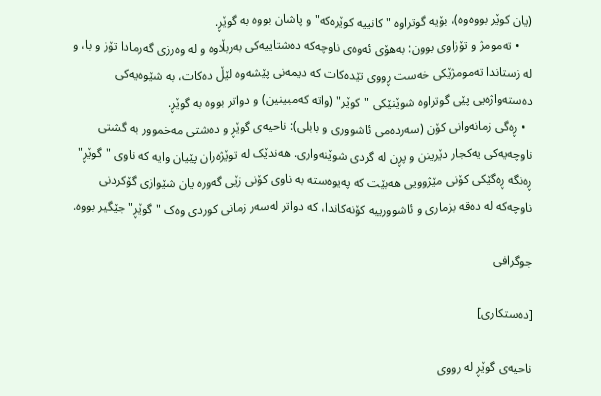(یان کوێر بووەوە)، بۆیە گوتراوە "کانییە کوێرەکە" و پاشان بووە بە گوێڕ.
    • تەمومژ و تۆزاوی بوون: بەھۆی ئەوەی ناوچەکە دەشتاییەکی بەربڵاوە و لە وەرزی گەرمادا تۆز و با، و لە زستاندا تەمومژێکی خەست ڕووی تێدەکات کە دیمەنی پێشەوە لێڵ دەکات، بە شێوەیەکی دەستەواژەیی پێی گوتراوە شوێنێکی "کوێر" (واتە کەمبینین) و دواتر بووە بە گوێڕ.
  • ڕەگی زمانەوانی کۆن (سەردەمی ئاشووری و بابلی): ناحیەی گوێڕ و دەشتی مەخموور بە گشتی ناوچەیەکی یەکجار دێرینن و پڕن لە گردی شوێنەواری. ھەندێک لە توێژەران پێیان وایە کە ناوی "گوێڕ" ڕەنگە ڕەگێکی کۆنی مێژوویی ھەبێت کە پەیوەستە بە ناوی کۆنی زێی گەورە یان شێوازی گۆکردنی ناوچەکە لە دەقە بزماری و ئاشوورییە کۆنەکاندا، کە دواتر لەسەر زمانی کوردی وەک "گوێڕ" جێگیر بووە.

جوگرافی

[دەستکاری]

ناحیەی گوێڕ لە رووی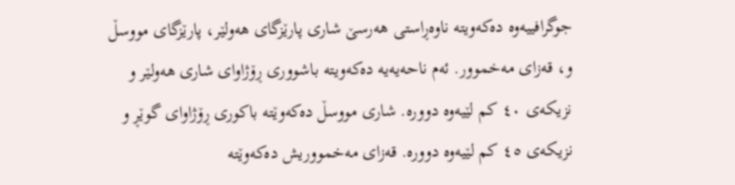جوگرافییەوە دەکەویتە ناوەڕاستی ھەرسێ شاری پارێزگای ھەولێر، پارێزگای مووسڵ و، قەزای مەخموور. ئەم ناحەیەیە دەکەویتە باشووری ڕۆژاوای شاری ھەولێر و نزیکەی ٤٠ کم لێیەوە دوورە. شاری مووسڵ دەکەوێتە باکوری ڕۆژاوای گوێڕ و نزیکەی ٤٥ کم لێیەوە دوورە. قەزای مەخمووریش دەکەوێتە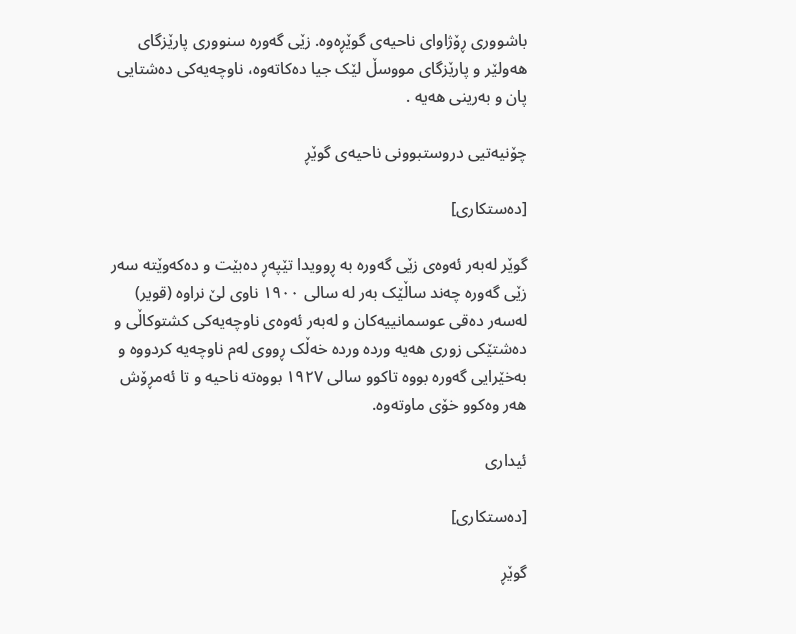باشووری ڕۆژاوای ناحیەی گوێڕەوە. زێی گەورە سنووری پارێزگای ھەولێر و پارێزگای مووسڵ لێک جیا دەکاتەوە، ناوچەیەکی دەشتایی پان و بەرینی هەیە .

چۆنیەتیی دروستبوونی ناحیەی گوێڕ

[دەستکاری]

گوێر لەبەر ئەوەی زێی گەورە بە ڕوویدا تێپەڕ دەبێت و دەکەوێتە سەر زێی گەورە چەند ساڵێک بەر لە سالی ١٩٠٠ ناوی لێ نراوە (قویر) لەسەر دەقی عوسمانییەکان و لەبەر ئەوەی ناوچەیەکی کشتوکاڵی و دەشتێکی زوری ھەیە وردە وردە خەڵک ڕووی لەم ناوچەیە کردووە و بەخێرایی گەورە بووە تاکوو سالی ١٩٢٧ بووەتە ناحیە و تا ئەمڕۆش ھەر وەکوو خۆی ماوتەوە.

ئیداری

[دەستکاری]

گوێڕ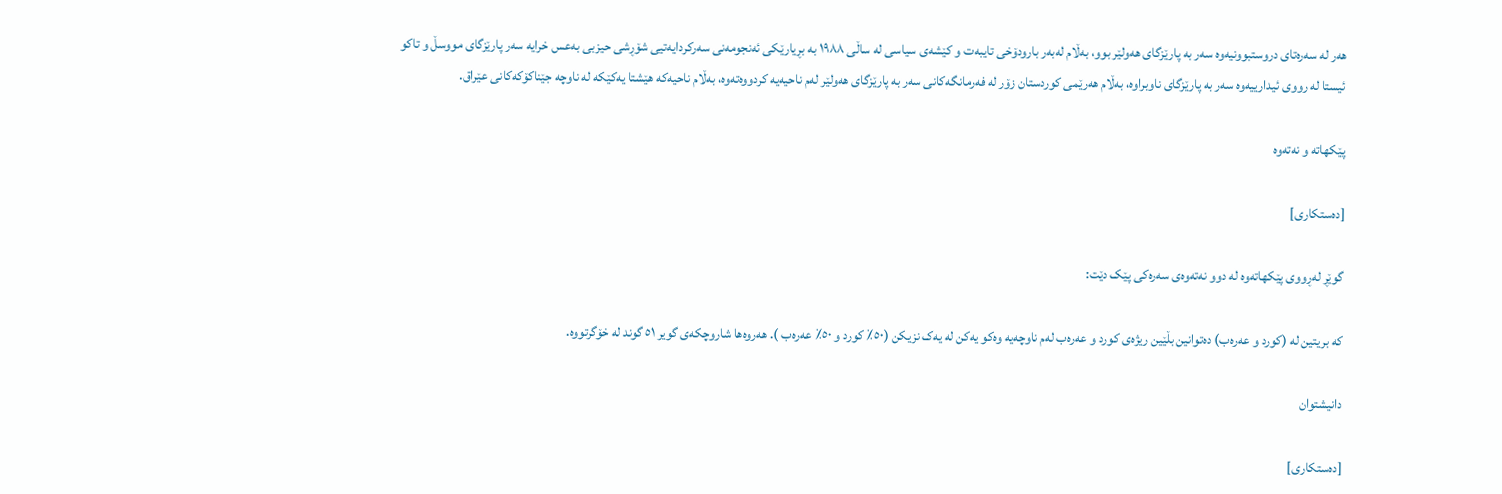ھەر لە سەرەتای دروستبوونیەوە سەر بە پارێزگای ھەولێر بوو، بەڵام لەبەر بارودۆخی تایبەت و کێشەی سیاسی لە ساڵی ١٩٨٨ بە بڕیارێکی ئەنجومەنی سەرکردایەتیی شۆڕشی حیزبی بەعس خرایە سەر پارێزگای مووسڵ و تاکو ئیستا لە رووی ئیدارییەوە سەر بە پارێزگای ناوبراوە، بەڵام ھەرێمی کوردستان زۆر لە فەرمانگەکانی سەر بە پارێزگای ھەولێر لەم ناحیەیە کردووەتەوە، بەڵام ناحیەکە هێشتا یەکێکە لە ناوچە جێناکۆکەکانی عێراق.

پێکھاتە و نەتەوە

[دەستکاری]

گوێڕ لەڕووی پێکھاتەوە لە دوو نەتەوەی سەرەکی پێک دێت:

کە بریتین لە (کورد و عەرەب) دەتوانین بڵێین ریژەی کورد و عەرەب لەم ناوچەیە وەکو یەکن لە یەک نزیکن (٥٠٪ کورد و ٥٠٪ عەرەب ). ھەروەھا شاروچکەی گویر ٥١ گوند لە خۆگرتووە.

دانیشتوان

[دەستکاری]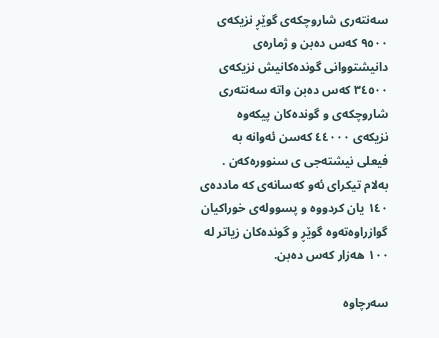سەنتەری شاروچکەی گوێڕ نزیکەی ٩٥٠٠ کەس دەبن و ژمارەی دانیشتووانی گوندەکانیش نزیکەی ٣٤٥٠٠ کەس دەبن واتە سەنتەری شاروچکەی و گوندەکان پیکەوە نزیکەی ٤٤٠٠٠ کەسن ئەوانە بە فیعلی نیشتەجی ی سنوورەکەن . بەلام تیکرای ئەو کەسانەی کە ماددەی ١٤٠ یان کردووە و پسوولەی خوراکیان گوازراوەتەوە گوێڕ و گوندەکان زیاتر لە ١٠٠ ھەزار کەس دەبن.

سەرچاوە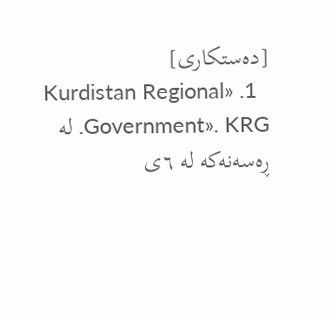[دەستکاری]
  1. «Kurdistan Regional Government». KRG. لە ڕەسەنەکە لە ٦ی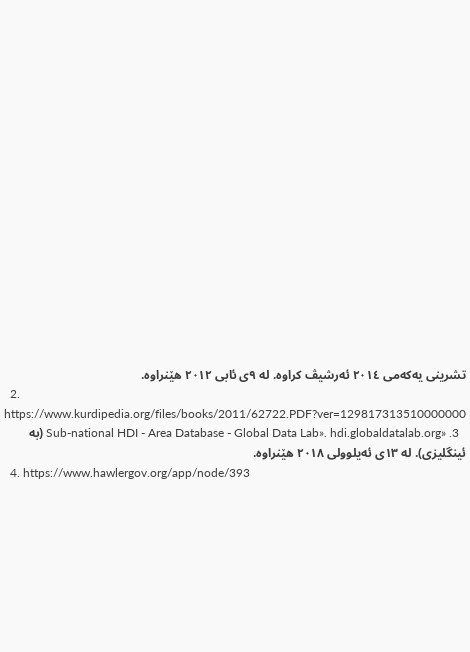تشرینی یەکەمی ٢٠١٤ ئەرشیڤ کراوە. لە ٩ی ئابی ٢٠١٢ ھێنراوە.
  2. https://www.kurdipedia.org/files/books/2011/62722.PDF?ver=129817313510000000
  3. «Sub-national HDI - Area Database - Global Data Lab». hdi.globaldatalab.org (بە ئینگلیزی). لە ١٣ی ئەیلوولی ٢٠١٨ ھێنراوە.
  4. https://www.hawlergov.org/app/node/393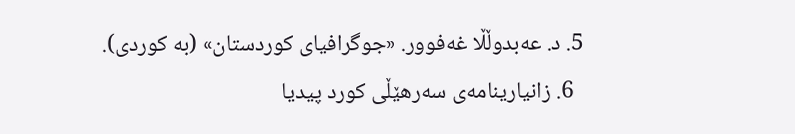5. د. عەبدوڵڵا غەفوور. «جوگرافیای کوردستان» (بە کوردی).
  6. زانیارینامەی سەرھێڵی کورد پیدیا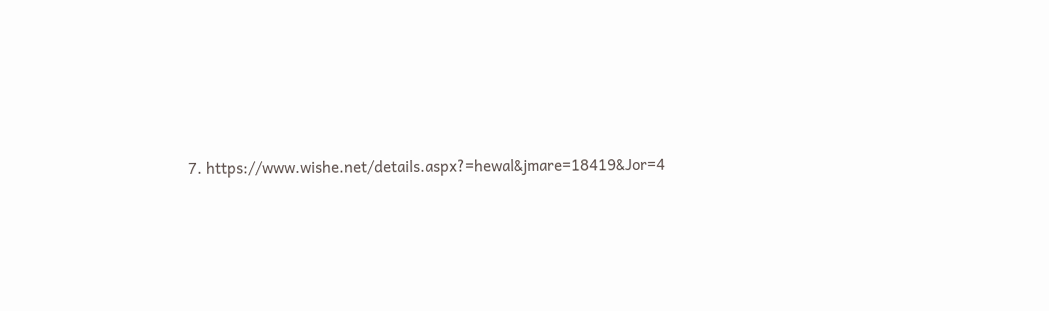7. https://www.wishe.net/details.aspx?=hewal&jmare=18419&Jor=4